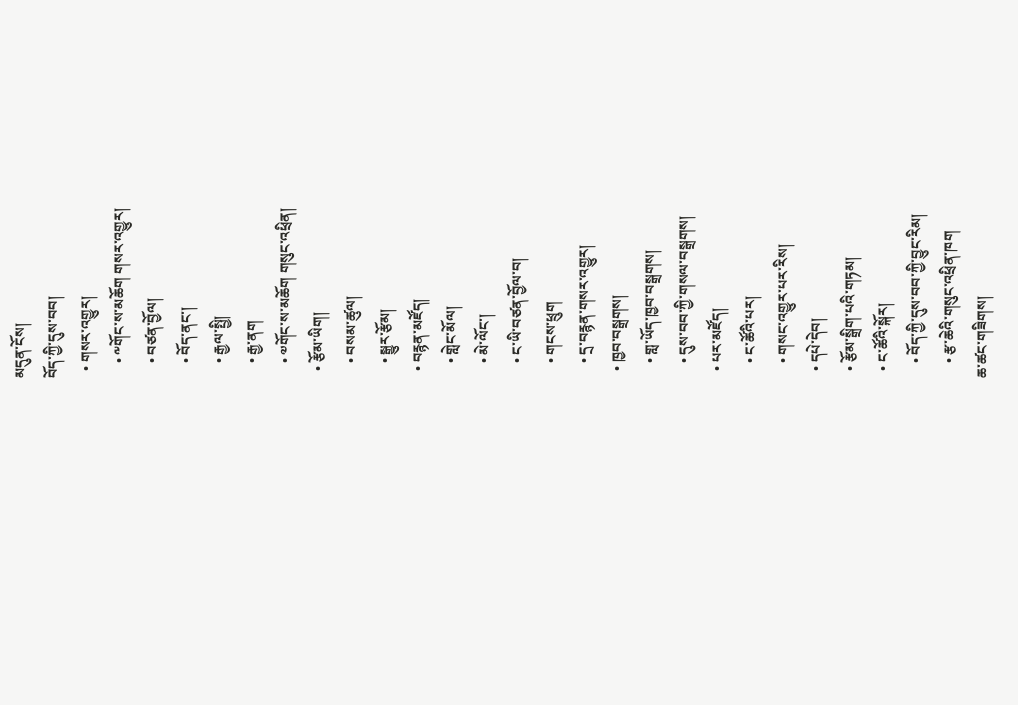མདུན་ངོས།
བོད་ཀྱི་དུས་བབ།
  • གསར་འགྱུར།
    • ༸གོང་ས་མཆོག གསར་འགྱུར།
    • བཙན་བྱོལ།
    • བོད་ནང་།
    • རྒྱལ་སྤྱི།
    • རྒྱ་ནག
    • ༧གོང་ས་མཆོག གསུང་འཕྲིན།
  • རྩོམ་ཡིག།
    • བསམ་ཚུལ།
    • སྒྱུར་རྩོམ།
  • བརྙན་མཛོད།
    • གླེང་མོལ།
    • མེ་ལོང་།
    • ང་ཡི་བཙན་བྱོལ་བ།
    • གངས་ཕྲུག
    • དྲ་བརྙན་གསར་འགྱུར།
  • ཁྱབ་བསྒྲགས།
    • གླ་ཡོད་ཁྱབ་བསྒྲགས།
    • དུས་བབ་ཀྱི་གསལ་བསྒྲགས།
  • པར་མཛོད།
    • ང་ཚོའི་པར།
    • གསང་འགྱུར་པར་རིས།
  • དཔེ་དེབ།
  • རྩོམ་སྒྲིག་པའི་གཏམ།
  • ང་ཚོའི་སྐོར།
    • བོད་ཀྱི་དུས་བབ་ཀྱི་བྱུང་རིམ།
    • རྩ་ཆེའི་གསུང་འཕྲིན་ཁག
ཆ་ཚང་གཟིགས།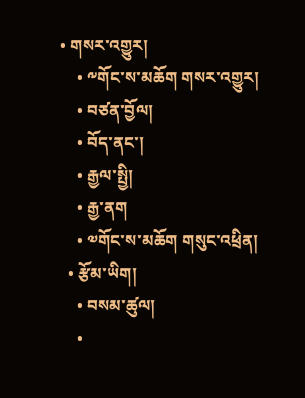• གསར་འགྱུར།
    • ༸གོང་ས་མཆོག གསར་འགྱུར།
    • བཙན་བྱོལ།
    • བོད་ནང་།
    • རྒྱལ་སྤྱི།
    • རྒྱ་ནག
    • ༧གོང་ས་མཆོག གསུང་འཕྲིན།
  • རྩོམ་ཡིག།
    • བསམ་ཚུལ།
    •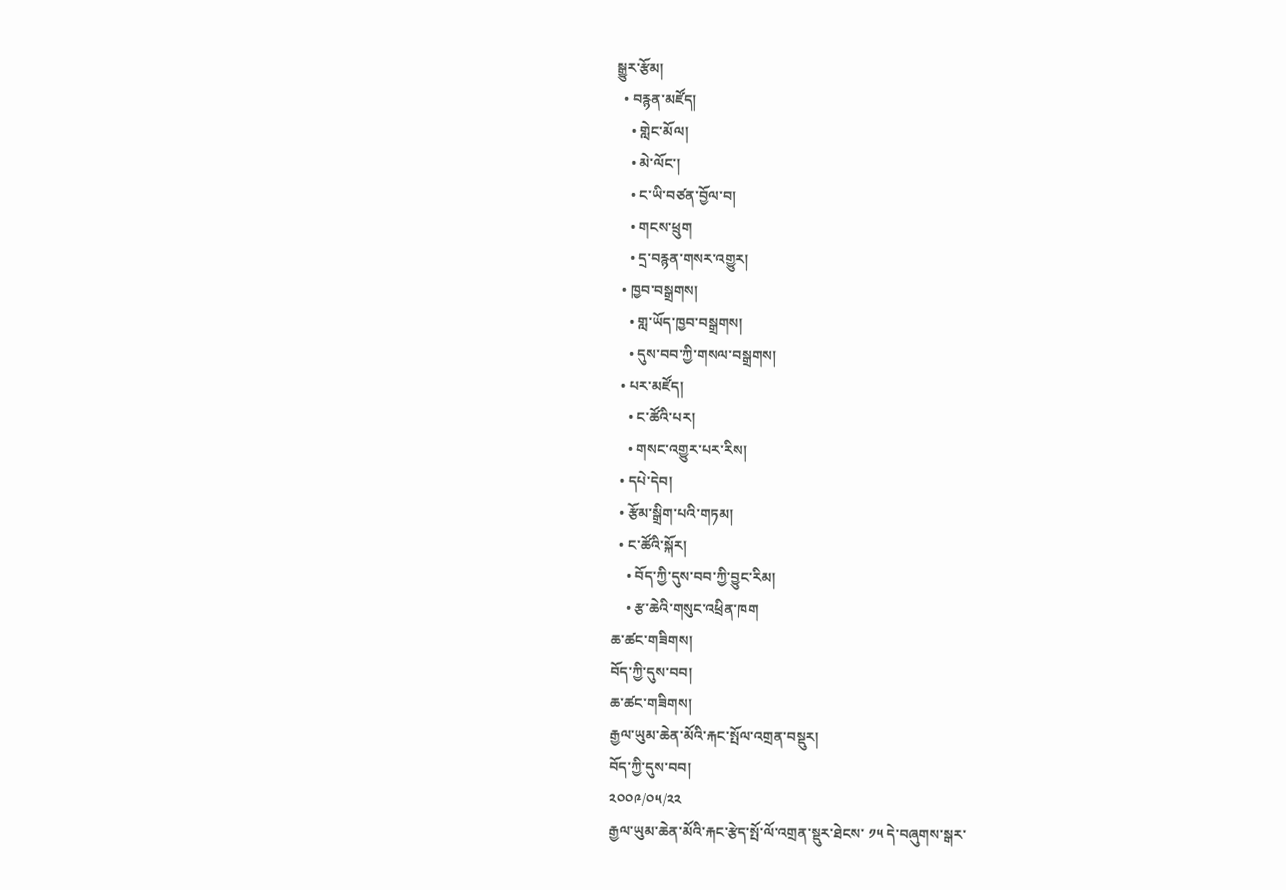སྒྱུར་རྩོམ།
  • བརྙན་མཛོད།
    • གླེང་མོལ།
    • མེ་ལོང་།
    • ང་ཡི་བཙན་བྱོལ་བ།
    • གངས་ཕྲུག
    • དྲ་བརྙན་གསར་འགྱུར།
  • ཁྱབ་བསྒྲགས།
    • གླ་ཡོད་ཁྱབ་བསྒྲགས།
    • དུས་བབ་ཀྱི་གསལ་བསྒྲགས།
  • པར་མཛོད།
    • ང་ཚོའི་པར།
    • གསང་འགྱུར་པར་རིས།
  • དཔེ་དེབ།
  • རྩོམ་སྒྲིག་པའི་གཏམ།
  • ང་ཚོའི་སྐོར།
    • བོད་ཀྱི་དུས་བབ་ཀྱི་བྱུང་རིམ།
    • རྩ་ཆེའི་གསུང་འཕྲིན་ཁག
ཆ་ཚང་གཟིགས།
བོད་ཀྱི་དུས་བབ།
ཆ་ཚང་གཟིགས།
རྒྱལ་ཡུམ་ཆེན་མོའི་རྐང་སྤོལ་འགྲན་བསྡུར།
བོད་ཀྱི་དུས་བབ།
༢༠༠༩/༠༥/༢༢
རྒྱལ་ཡུམ་ཆེན་མོའི་རྐང་རྩེད་སྤོ་ལོ་འགྲན་སྡུར་ཐེངས་ ༡༥ དེ་བཞུགས་སྒར་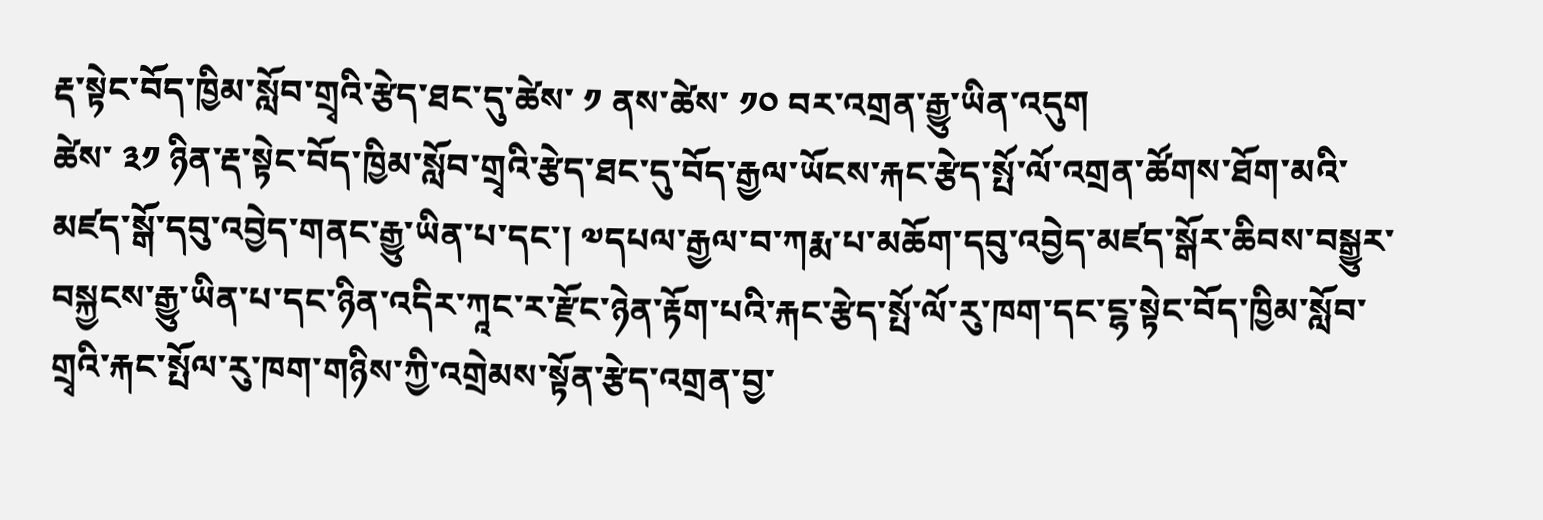རྡ་སྟེང་བོད་ཁྱིམ་སློབ་གྲྭའི་རྩེད་ཐང་དུ་ཚེས་ ༡ ནས་ཚེས་ ༡༠ བར་འགྲན་རྒྱུ་ཡིན་འདུག
ཚེས་ ༣༡ ཉིན་རྡ་སྟེང་བོད་ཁྱིམ་སློབ་གྲྭའི་རྩེད་ཐང་དུ་བོད་རྒྱལ་ཡོངས་རྐང་རྩེད་སྤོ་ལོ་འགྲན་ཚོགས་ཐོག་མའི་མཛད་སྒོ་དབུ་འབྱེད་གནང་རྒྱུ་ཡིན་པ་དང་། ༧དཔལ་རྒྱལ་བ་ཀརྨ་པ་མཆོག་དབུ་འབྱེད་མཛད་སྒོར་ཆིབས་བསྒྱུར་བསྐྱངས་རྒྱུ་ཡིན་པ་དང་ཉིན་འདིར་ཀཱང་ར་རྫོང་ཉེན་རྟོག་པའི་རྐང་རྩེད་སྤོ་ལོ་རུ་ཁག་དང་ངྷ་སྟེང་བོད་ཁྱིམ་སློབ་གྲྭའི་རྐང་སྤོལ་རུ་ཁག་གཉིས་ཀྱི་འགྲེམས་སྟོན་རྩེད་འགྲན་བྱ་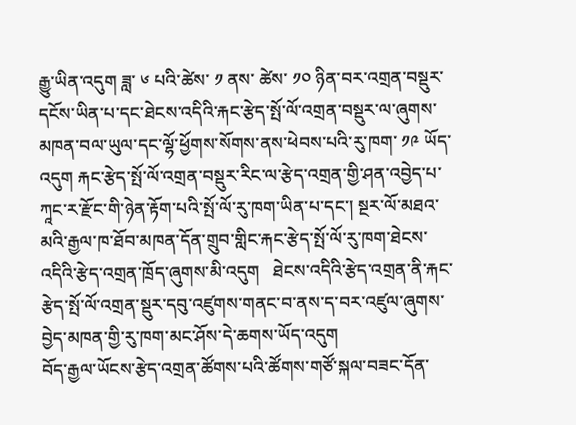རྒྱུ་ཡིན་འདུག ཟླ་ ༦ པའི་ཚེས་ ༡ ནས་ ཚེས་ ༡༠ ཉིན་བར་འགྲན་བསྡུར་དངོས་ཡིན་པ་དང་ཐེངས་འདིའི་རྐང་རྩེད་སྤོ་ལོ་འགྲན་བསྡུར་ལ་ཞུགས་མཁན་བལ་ཡུལ་དང་ལྷོ་ཕྱོགས་སོགས་ནས་ཕེབས་པའི་རུ་ཁག་ ༡༩ ཡོད་འདུག རྐང་རྩེད་སྤོ་ལོ་འགྲན་བསྡུར་རིང་ལ་རྩེད་འགྲན་གྱི་ཤན་འབྱེད་པ་ཀཱང་ར་རྫོང་གི་ཉེན་རྟོག་པའི་སྤོ་ལོ་རུ་ཁག་ཡིན་པ་དང་། སྔར་ལོ་མཐའ་མའི་རྒྱལ་ཁ་ཐོབ་མཁན་དོན་གྲུབ་གླིང་རྐང་རྩེད་སྤོ་ལོ་རུ་ཁག་ཐེངས་འདིའི་རྩེད་འགྲན་ཁྲོད་ཞུགས་མི་འདུག   ཐེངས་འདིའི་རྩེད་འགྲན་ནི་རྐང་རྩེད་སྤོ་ལོ་འགྲན་སྡུར་དབུ་འཛུགས་གནང་བ་ནས་ད་བར་འཛུལ་ཞུགས་བྱེད་མཁན་གྱི་རུ་ཁག་མང་ཤོས་དེ་ཆགས་ཡོད་འདུག
བོད་རྒྱལ་ཡོངས་རྩེད་འགྲན་ཚོགས་པའི་ཚོགས་གཙོ་སྐལ་བཟང་དོན་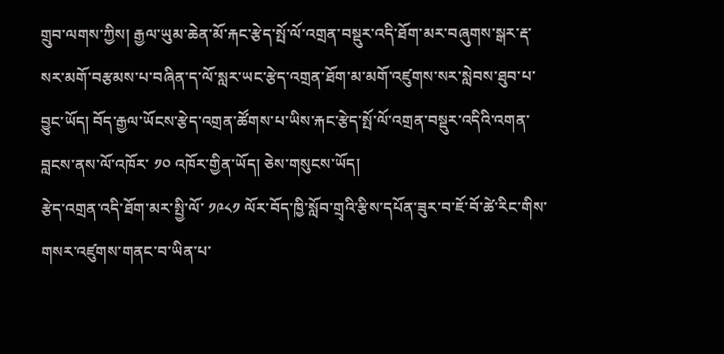གྲུབ་ལགས་ཀྱིས། རྒྱལ་ཡུམ་ཆེན་མོ་རྐང་རྩེད་སྤོ་ལོ་འགྲན་བསྡུར་འདི་ཐོག་མར་བཞུགས་སྒར་རྡ་སར་མགོ་བརྩམས་པ་བཞིན་ད་ལོ་སླར་ཡང་རྩེད་འགྲན་ཐོག་མ་མགོ་འཛུགས་སར་སླེབས་ཐུབ་པ་བྱུང་ཡོད། བོད་རྒྱལ་ཡོངས་རྩེད་འགྲན་ཚོགས་པ་ཡིས་རྐང་རྩེད་སྤོ་ལོ་འགྲན་བསྡུར་འདིའི་འགན་བླངས་ནས་ལོ་འཁོར་ ༡༠ འཁོར་གྱིན་ཡོད། ཅེས་གསུངས་ཡོད།
རྩེད་འགྲན་འདི་ཐོག་མར་སྤྱི་ལོ་ ༡༩༨༡ ལོར་བོད་ཁྱི་སློབ་གྲྭའི་རྩིས་དཔོན་ཟུར་བ་ཇོ་བོ་ཚེ་རིང་གིས་གསར་འཛུགས་གནང་བ་ཡིན་པ་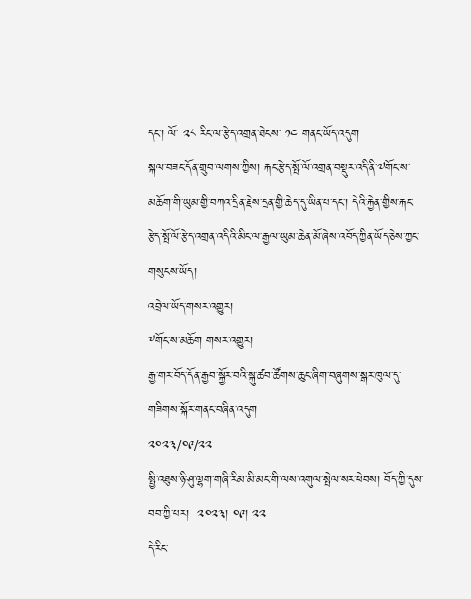དང་། ལོ་ ༢༨ རིང་ལ་རྩེད་འགྲན་ཐེངས་ ༡༤ གནང་ཡོད་འདུག
སྐལ་བཟང་དོན་གྲུབ་ལགས་ཀྱིས། རྐང་རྩེད་སྤོ་ལོ་འགྲན་བསྡུར་འདི་ནི་༧གོང་ས་མཆོག་གི་ཡུམ་གྱི་བཀའ་དྲིན་རྗེས་དྲན་གྱི་ཆེད་དུ་ཡིན་པ་དང་། དེའི་རྐྱེན་གྱིས་རྐང་རྩེད་སྤོ་ལོ་རྩེད་འགྲན་འདིའི་མིང་ལ་རྒྱལ་ཡུམ་ཆེན་མོ་ཞེས་འབོད་ཀྱིན་ཡོད་ཅེས་ཀྱང་གསུངས་ཡོད།
འབྲེལ་ཡོད་གསར་འགྱུར།
༸གོང་ས་མཆོག གསར་འགྱུར།
རྒྱ་གར་བོད་དོན་རྒྱབ་སྐྱོར་བའི་སྐུ་ཚབ་ཚོགས་ཆུང་ཞིག་བཞུགས་སྒར་ཁུལ་དུ་གཟིགས་སྐོར་གནང་བཞིན་འདུག
༢༠༢༣/༠༩/༢༢
སྤྱི་འཐུས་ཉི་ཤུ་ལྷག་གཞི་རིམ་མི་མང་གི་ལས་འགུལ་སྤེལ་སར་ཕེབས། བོད་ཀྱི་དུས་བབ་ཀྱི་པར།  ༢༠༢༣། ༠༩། ༢༢
དེ་རིང་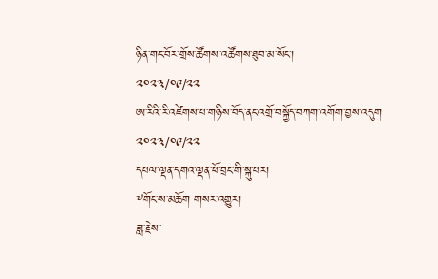ཉིན་གང་བོར་གྲོས་ཚོགས་འཚོགས་ཐུབ་མ་སོང་།
༢༠༢༣/༠༩/༢༢
ཨ་རིའི་རི་འཛེགས་པ་གཉིས་བོད་ནང་འགྲོ་བསྐྱོད་བཀག་འགོག་བྱས་འདུག
༢༠༢༣/༠༩/༢༢
དཔལ་ལྡན་དགའ་ལྡན་ཕོ་བྲང་གི་སྐུ་པར།
༸གོང་ས་མཆོག གསར་འགྱུར།
ཟླ་རྗེས་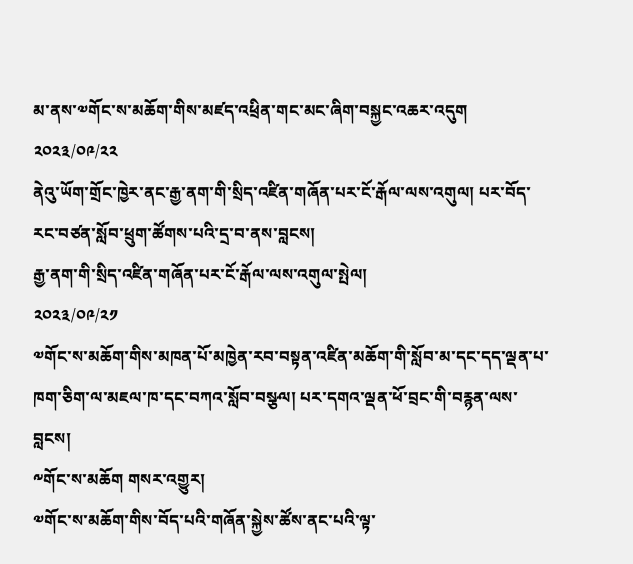མ་ནས་༧གོང་ས་མཆོག་གིས་མཛད་འཕྲིན་གང་མང་ཞིག་བསྐྱང་འཆར་འདུག
༢༠༢༣/༠༩/༢༢
ནེའུ་ཡོག་གྲོང་ཁྱེར་ནང་རྒྱ་ནག་གི་སྲིད་འཛིན་གཞོན་པར་ངོ་རྒོལ་ལས་འགུལ། པར་བོད་རང་བཙན་སློབ་ཕྲུག་ཚོགས་པའི་དྲ་བ་ནས་བླངས།
རྒྱ་ནག་གི་སྲིད་འཛིན་གཞོན་པར་ངོ་རྒོལ་ལས་འགུལ་སྤེལ།
༢༠༢༣/༠༩/༢༡
༧གོང་ས་མཆོག་གིས་མཁན་པོ་མཁྱེན་རབ་བསྟན་འཛིན་མཆོག་གི་སློབ་མ་དང་དད་ལྡན་པ་ཁག་ཅིག་ལ་མཇལ་ཁ་དང་བཀའ་སློབ་བསྩལ། པར་དགའ་ལྡན་ཕོ་བྲང་གི་བརྙན་ལས་བླངས།
༸གོང་ས་མཆོག གསར་འགྱུར།
༧གོང་ས་མཆོག་གིས་བོད་པའི་གཞོན་སྐྱེས་ཚོས་ནང་པའི་ལྟ་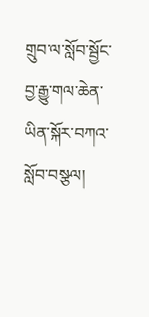གྲུབ་ལ་སློབ་སྦྱོང་བྱ་རྒྱུ་གལ་ཆེན་ཡིན་སྐོར་བཀའ་སློབ་བསྩལ།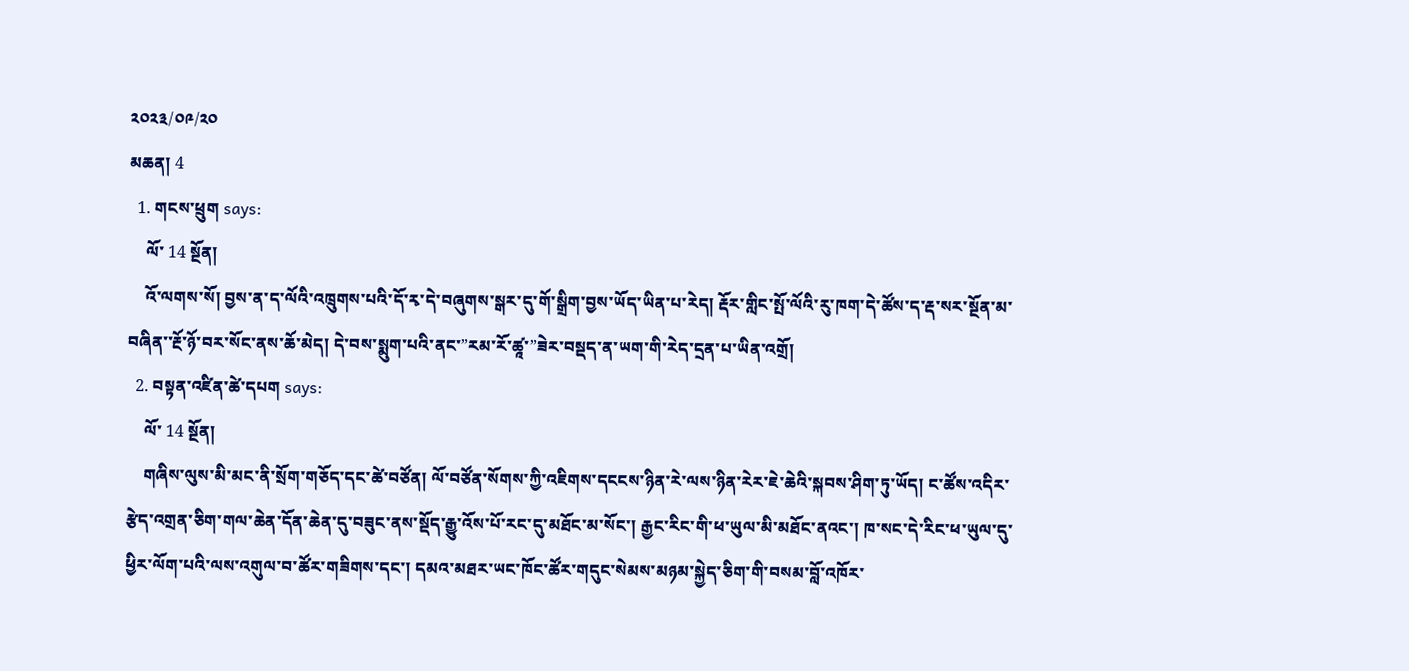༢༠༢༣/༠༩/༢༠
མཆན། 4
  1. གངས་ཕྲུག says:
    ལོ་ 14 སྔོན།
    འོ་ལགས་སོ། བྱས་ན་ད་ལོའི་འཁྲུགས་པའི་དོ་རྭ་དེ་བཞུགས་སྒར་དུ་གོ་སྒྲིག་བྱས་ཡོད་ཡིན་པ་རེད། རྡོར་གླིང་སྤོ་ལོའི་རུ་ཁག་དེ་ཚོས་ད་རྡ་སར་སྔོན་མ་བཞིན་་རྔོ་ཉོ་བར་སོང་ནས་ཆོ་མེད། དེ་བས་སྨུག་པའི་ནང་”རམ་རོ་ཚཱ་”ཟེར་བསྡད་ན་ཡག་གི་རེད་དྲན་པ་ཡིན་འགྲོ།
  2. བསྟན་འཛིན་ཚེ་དཔག says:
    ལོ་ 14 སྔོན།
    གཞིས་ལུས་མི་མང་ནི་སྲོག་གཅོད་དང་ཚེ་བཙོན། ལོ་བཙོན་སོགས་ཀྱི་འཇིགས་དངངས་ཉིན་རེ་ལས་ཉིན་རེར་ཇེ་ཆེའི་སྐབས་ཤིག་ཏུ་ཡོད། ང་ཚོས་འདིར་རྩེད་འགྲན་ཅིག་གལ་ཆེན་དོན་ཆེན་དུ་བཟུང་ནས་སྡོད་རྒྱུ་འོས་པོ་རང་དུ་མཐོང་མ་སོང་། རྒྱང་རིང་གི་ཕ་ཡུལ་མི་མཐོང་ནའང་། ཁ་སང་དེ་རིང་ཕ་ཡུལ་དུ་ཕྱིར་ལོག་པའི་ལས་འགུལ་བ་ཚོར་གཟིགས་དང་། དམའ་མཐར་ཡང་ཁོང་ཚོར་གདུང་སེམས་མཉམ་སྐྱེད་ཅིག་གི་བསམ་བློ་འཁོར་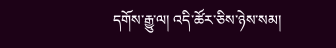དགོས་རྒྱུ་ལ། འདི་ཚོར་ཅིས་ཉེས་སམ།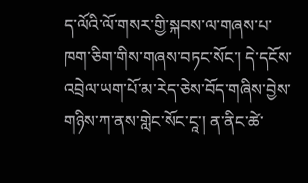ད་ལོའི་ལོ་གསར་གྱི་སྐབས་ལ་གཞས་པ་ཁག་ཅིག་གིས་གཞས་བཏང་སོང་། དེ་དངོས་འབྲེལ་ཡག་པོ་མ་རེད་ཅེས་བོད་གཞིས་བྱེས་གཉིས་ཀ་ནས་གླེང་སོང་ངཱ་། ན་ནིང་ཚེ་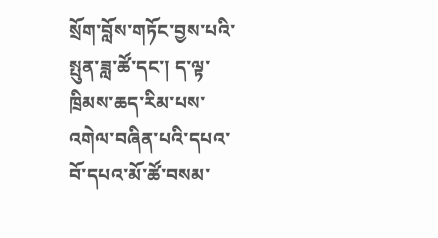སྲོག་བློས་གཏོང་བྱས་པའི་སྤུན་ཟླ་ཚོ་དང་། ད་ལྟ་ཁྲིམས་ཆད་རིམ་པས་འགེལ་བཞིན་པའི་དཔའ་བོ་དཔའ་མོ་ཚོ་བསམ་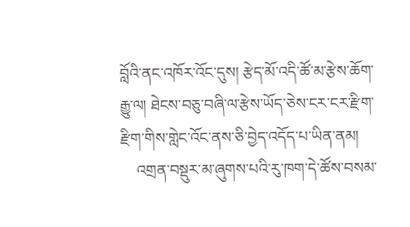བློའི་ནང་འཁོར་འོང་དུས། རྩེད་མོ་འདི་ཚོ་མ་རྩེས་ཆོག་རྒྱུ་ལ། ཐེངས་བཅུ་བཞི་ལ་རྩེས་ཡོད་ཅེས་ངར་ངར་རྫིག་རྫིག་གིས་གླེང་འོང་ནས་ཅི་བྱེད་འདོད་པ་ཡིན་ནམ།
    འགྲན་བསྡུར་མ་ཞུགས་པའི་རུ་ཁག་དེ་ཚོས་བསམ་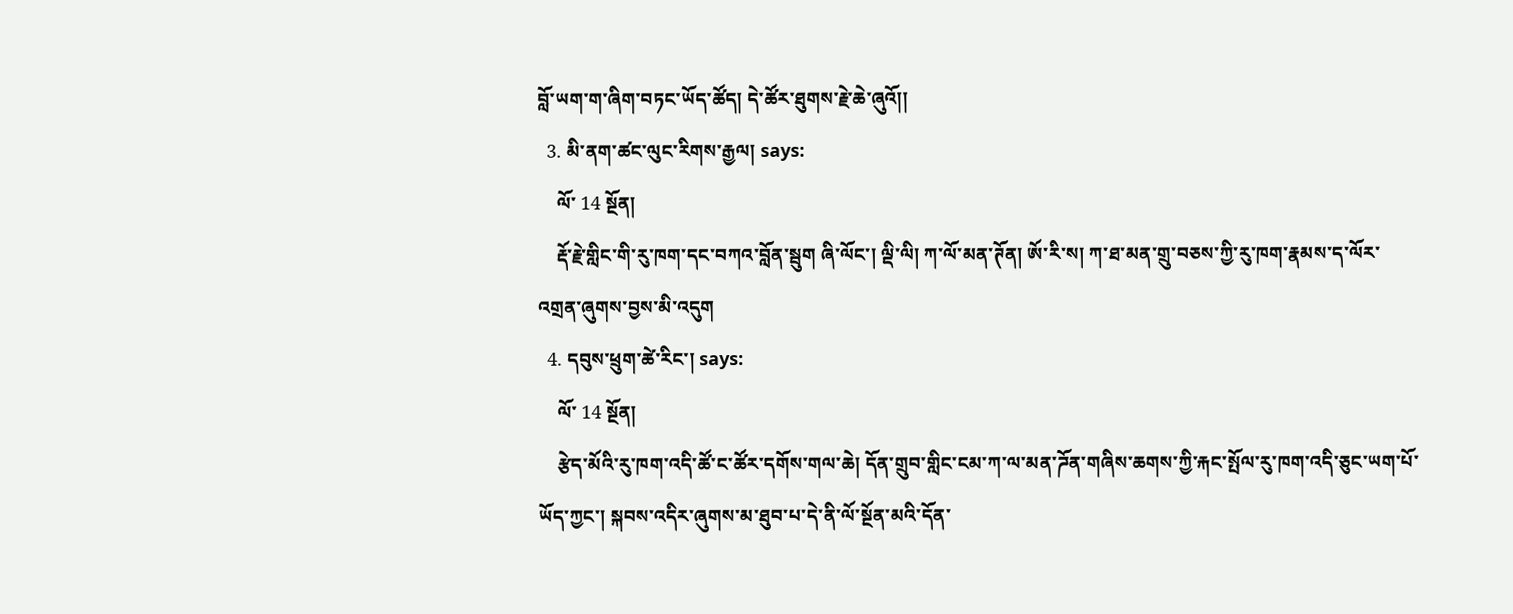བློ་ཡག་ག་ཞིག་བཏང་ཡོད་ཚོད། དེ་ཚོར་ཐུགས་རྗེ་ཆེ་ཞུའོ།།
  3. མི་ནག་ཚང་ལུང་རིགས་རྒྱལ། says:
    ལོ་ 14 སྔོན།
    རྡོ་རྗེ་གླིང་གི་རུ་ཁག་དང་བཀའ་བློན་སྦུག ཞི་ལོང་། ལྡི་ལི། ཀ་ལོ་མན་ཊོན། ཨོ་རི་ས། ཀ་ཐ་མན་གྲུ་བཅས་ཀྱི་རུ་ཁག་རྣམས་ད་ལོར་འགྲན་ཞུགས་བྱས་མི་འདུག
  4. དབུས་ཕྲུག་ཚེ་རིང་། says:
    ལོ་ 14 སྔོན།
    རྩེད་མོའི་རུ་ཁག་འདི་ཚོ་ང་ཚོར་དགོས་གལ་ཆེ། དོན་གྲུབ་གླིང་ངམ་ཀ་ལ་མན་ཌོན་གཞིས་ཆགས་ཀྱི་རྐང་སྤོལ་རུ་ཁག་འདི་ཅུང་ཡག་པོ་ཡོད་ཀྱང་། སྐབས་འདིར་ཞུགས་མ་ཐུབ་པ་དེ་ནི་ལོ་སྔོན་མའི་དོན་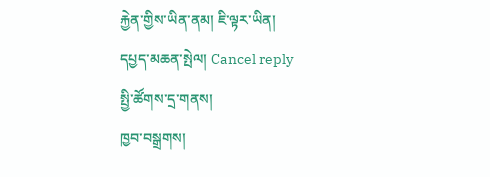རྐྱེན་གྱིས་ཡིན་ནམ། ཇི་ལྟར་ཡིན།
དཔྱད་མཆན་སྤེལ། Cancel reply
སྤྱི་ཚོགས་དྲ་གནས།
ཁྱབ་བསྒྲགས།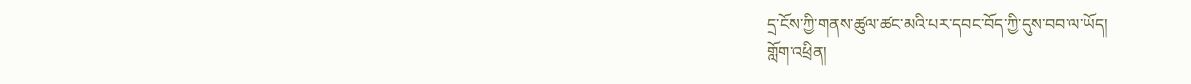དྲ་ངོས་ཀྱི་གནས་ཚུལ་ཚང་མའི་པར་དབང་བོད་ཀྱི་དུས་བབ་ལ་ཡོད།
གློག་འཕྲིན།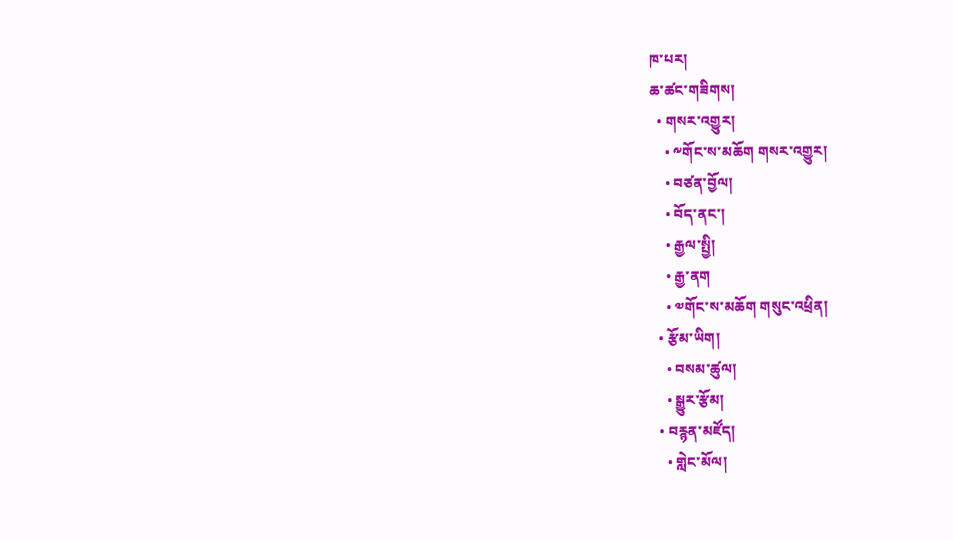ཁ་པར།
ཆ་ཚང་གཟིགས།
  • གསར་འགྱུར།
    • ༸གོང་ས་མཆོག གསར་འགྱུར།
    • བཙན་བྱོལ།
    • བོད་ནང་།
    • རྒྱལ་སྤྱི།
    • རྒྱ་ནག
    • ༧གོང་ས་མཆོག གསུང་འཕྲིན།
  • རྩོམ་ཡིག།
    • བསམ་ཚུལ།
    • སྒྱུར་རྩོམ།
  • བརྙན་མཛོད།
    • གླེང་མོལ།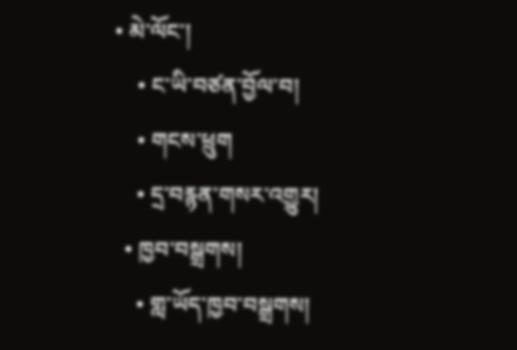• མེ་ལོང་།
    • ང་ཡི་བཙན་བྱོལ་བ།
    • གངས་ཕྲུག
    • དྲ་བརྙན་གསར་འགྱུར།
  • ཁྱབ་བསྒྲགས།
    • གླ་ཡོད་ཁྱབ་བསྒྲགས།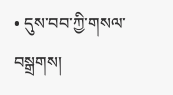• དུས་བབ་ཀྱི་གསལ་བསྒྲགས།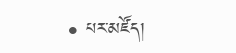• པར་མཛོད།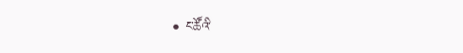• ང་ཚོའི་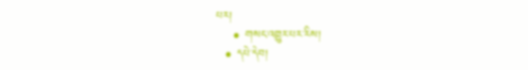པར།
    • གསང་འགྱུར་པར་རིས།
  • དཔེ་དེབ།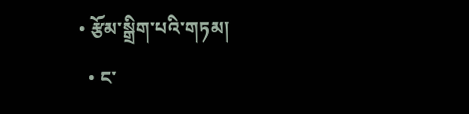• རྩོམ་སྒྲིག་པའི་གཏམ།
  • ང་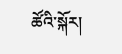ཚོའི་སྐོར།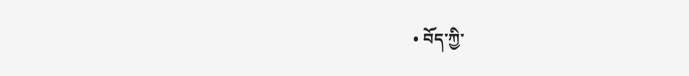• བོད་ཀྱི་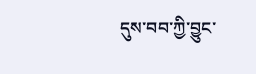དུས་བབ་ཀྱི་བྱུང་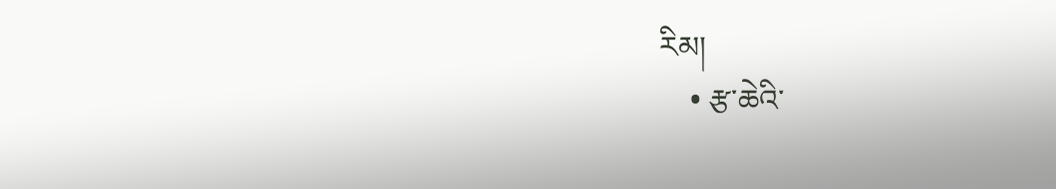རིམ།
    • རྩ་ཆེའི་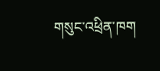གསུང་འཕྲིན་ཁག